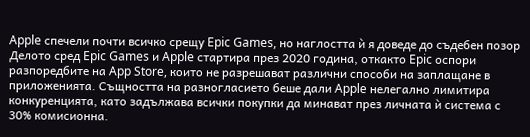Apple спечели почти всичко срещу Epic Games, но наглостта ѝ я доведе до съдебен позор
Делото сред Epic Games и Apple стартира през 2020 година, откакто Epic оспори разпоредбите на App Store, които не разрешават различни способи на заплащане в приложенията. Същността на разногласието беше дали Apple нелегално лимитира конкуренцията, като задължава всички покупки да минават през личната ѝ система с 30% комисионна.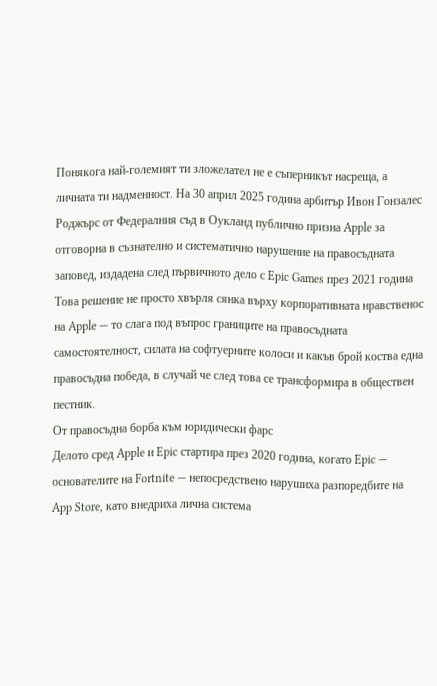Понякога най-големият ти зложелател не е съперникът насреща, а личната ти надменност. На 30 април 2025 година арбитър Ивон Гонзалес Роджърс от Федералния съд в Оукланд публично призна Apple за отговорна в съзнателно и систематично нарушение на правосъдната заповед, издадена след първичното дело с Epic Games през 2021 година Това решение не просто хвърля сянка върху корпоративната нравственос на Apple — то слага под въпрос границите на правосъдната самостоятелност, силата на софтуерните колоси и какъв брой коства една правосъдна победа, в случай че след това се трансформира в обществен пестник.
От правосъдна борба към юридически фарс
Делото сред Apple и Epic стартира през 2020 година, когато Epic — основателите на Fortnite — непосредствено нарушиха разпоредбите на App Store, като внедриха лична система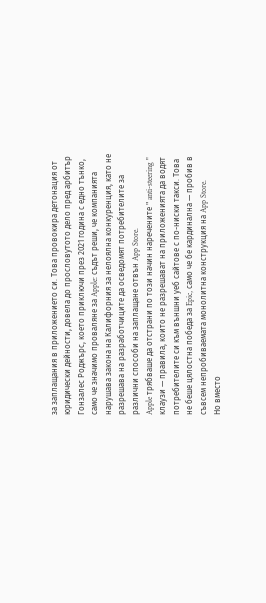за заплащания в приложението си. Това провокира детонация от юридически дейности, довела до прословутото дело пред арбитър Гонзалес Роджърс, което приключи през 2021 година с едно тънко, само че значимо проваляне за Apple: съдът реши, че компанията нарушава закона на Калифорния за нелоялна конкуренция, като не разрешава на разработчиците да осведомят потребителите за различни способи на заплащане отвън App Store.
Apple трябваше да отстрани по този начин наречените " anti-steering " клаузи — правила, които не разрешават на приложенията да водят потребителите си към външни уеб сайтове с по-ниски такси. Това не беше цялостна победа за Epic, само че бе кардинална — пробив в съвсем непробиваемата монолитна конструкция на App Store.
Но вместо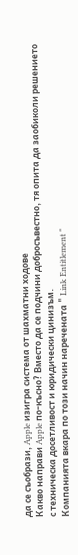да се съобрази, Apple изигра система от шахматни ходове
Какво направи Apple по-късно? Вместо да се подчини добросъвестно, тя опита да заобиколи решението с техническа досетливост и юридически цинизъм.
Компанията вкара по този начин наречената " Link Entitlement "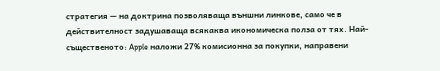стратегия — на доктрина позволяваща външни линкове, само че в действителност задушаваща всякаква икономическа полза от тях. Най-същественото: Apple наложи 27% комисионна за покупки, направени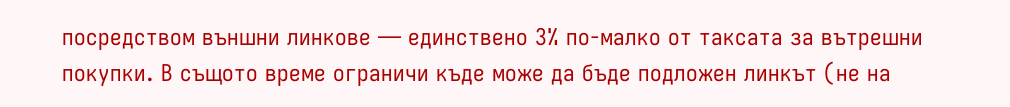посредством външни линкове — единствено 3% по-малко от таксата за вътрешни покупки. В същото време ограничи къде може да бъде подложен линкът (не на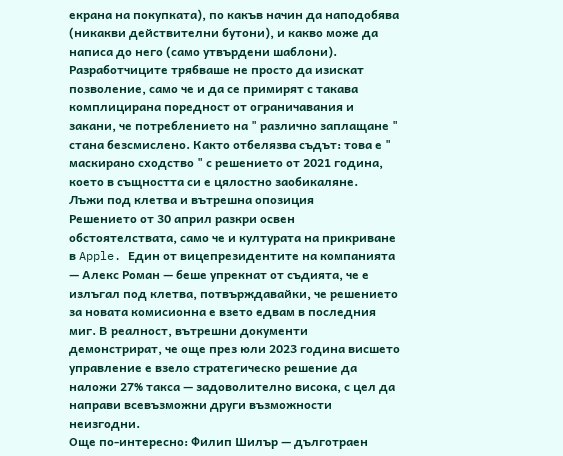екрана на покупката), по какъв начин да наподобява (никакви действителни бутони), и какво може да написа до него (само утвърдени шаблони).
Разработчиците трябваше не просто да изискат позволение, само че и да се примирят с такава комплицирана поредност от ограничавания и закани, че потреблението на " различно заплащане " стана безсмислено. Както отбелязва съдът: това е " маскирано сходство " с решението от 2021 година, което в същността си е цялостно заобикаляне.
Лъжи под клетва и вътрешна опозиция
Решението от 30 април разкри освен обстоятелствата, само че и културата на прикриване в Apple. Един от вицепрезидентите на компанията — Алекс Роман — беше упрекнат от съдията, че е излъгал под клетва, потвърждавайки, че решението за новата комисионна е взето едвам в последния миг. В реалност, вътрешни документи демонстрират, че още през юли 2023 година висшето управление е взело стратегическо решение да наложи 27% такса — задоволително висока, с цел да направи всевъзможни други възможности неизгодни.
Още по-интересно: Филип Шилър — дълготраен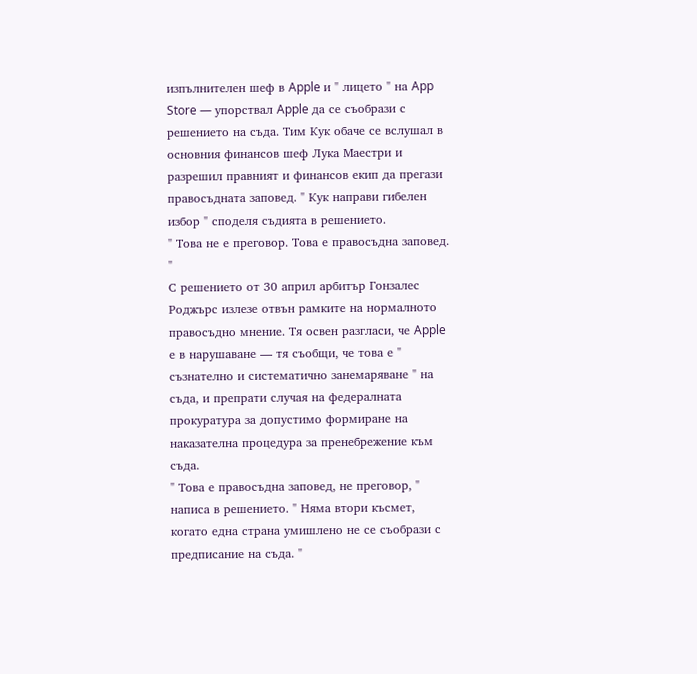изпълнителен шеф в Apple и " лицето " на App Store — упорствал Apple да се съобрази с решението на съда. Тим Кук обаче се вслушал в основния финансов шеф Лука Маестри и разрешил правният и финансов екип да прегази правосъдната заповед. " Кук направи гибелен избор " споделя съдията в решението.
" Това не е преговор. Това е правосъдна заповед. "
С решението от 30 април арбитър Гонзалес Роджърс излезе отвън рамките на нормалното правосъдно мнение. Тя освен разгласи, че Apple е в нарушаване — тя съобщи, че това е " съзнателно и систематично занемаряване " на съда, и препрати случая на федералната прокуратура за допустимо формиране на наказателна процедура за пренебрежение към съда.
" Това е правосъдна заповед, не преговор, " написа в решението. " Няма втори късмет, когато една страна умишлено не се съобрази с предписание на съда. "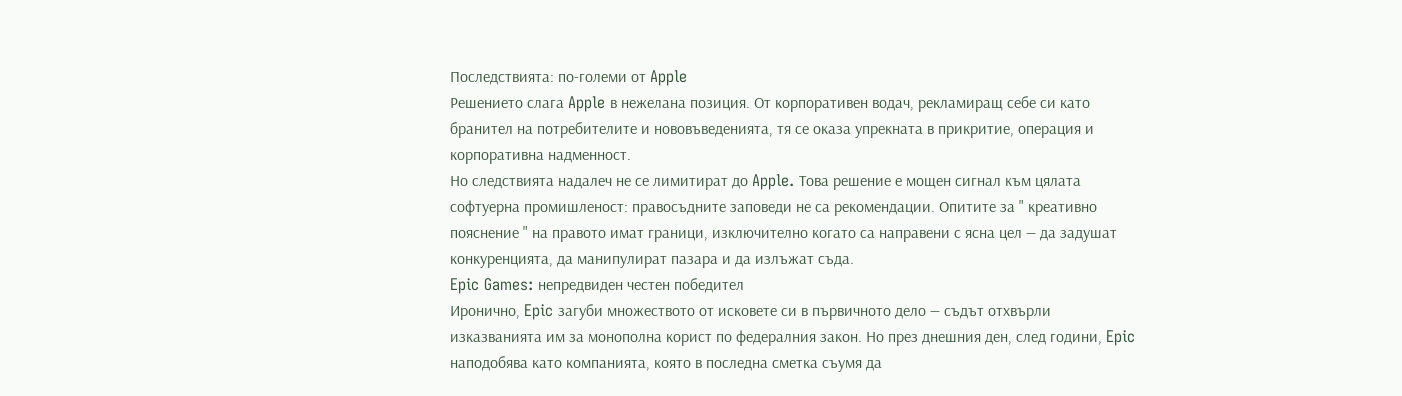Последствията: по-големи от Apple
Решението слага Apple в нежелана позиция. От корпоративен водач, рекламиращ себе си като бранител на потребителите и нововъведенията, тя се оказа упрекната в прикритие, операция и корпоративна надменност.
Но следствията надалеч не се лимитират до Apple. Това решение е мощен сигнал към цялата софтуерна промишленост: правосъдните заповеди не са рекомендации. Опитите за " креативно пояснение " на правото имат граници, изключително когато са направени с ясна цел — да задушат конкуренцията, да манипулират пазара и да излъжат съда.
Epic Games: непредвиден честен победител
Иронично, Epic загуби множеството от исковете си в първичното дело — съдът отхвърли изказванията им за монополна корист по федералния закон. Но през днешния ден, след години, Epic наподобява като компанията, която в последна сметка съумя да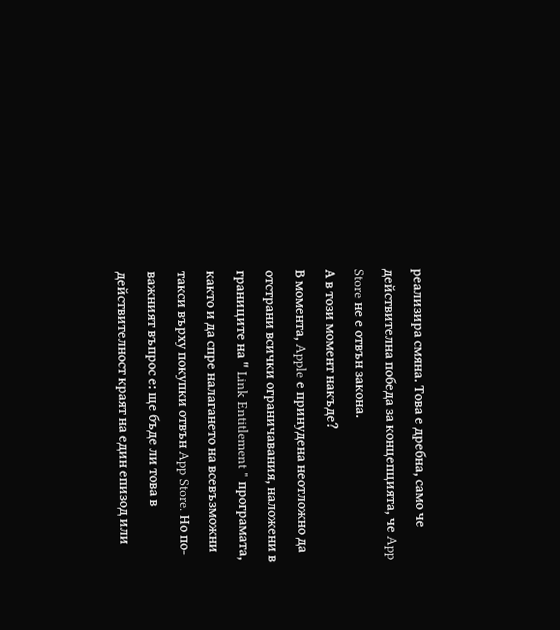реализира смяна. Това е дребна, само че действителна победа за концепцията, че App Store не е отвън закона.
А в този момент накъде?
В момента, Apple е принудена неотложно да отстрани всички ограничавания, наложени в границите на " Link Entitlement " програмата, както и да спре налагането на всевъзможни такси върху покупки отвън App Store. Но по-важният въпрос е: ще бъде ли това в действителност краят на един епизод или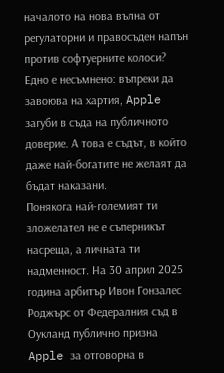началото на нова вълна от регулаторни и правосъден напън против софтуерните колоси?
Едно е несъмнено: въпреки да завоюва на хартия, Apple загуби в съда на публичното доверие. А това е съдът, в който даже най-богатите не желаят да бъдат наказани.
Понякога най-големият ти зложелател не е съперникът насреща, а личната ти надменност. На 30 април 2025 година арбитър Ивон Гонзалес Роджърс от Федералния съд в Оукланд публично призна Apple за отговорна в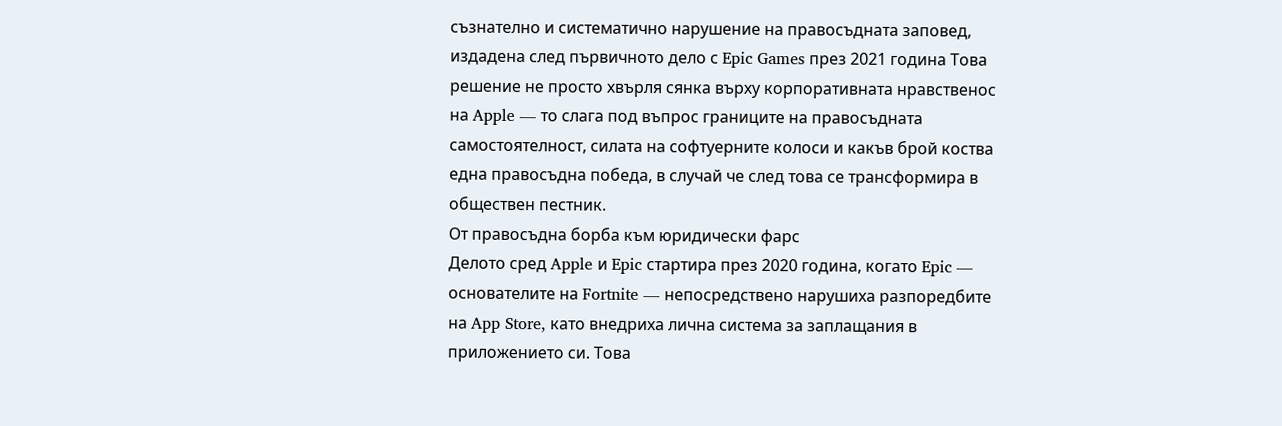съзнателно и систематично нарушение на правосъдната заповед, издадена след първичното дело с Epic Games през 2021 година Това решение не просто хвърля сянка върху корпоративната нравственос на Apple — то слага под въпрос границите на правосъдната самостоятелност, силата на софтуерните колоси и какъв брой коства една правосъдна победа, в случай че след това се трансформира в обществен пестник.
От правосъдна борба към юридически фарс
Делото сред Apple и Epic стартира през 2020 година, когато Epic — основателите на Fortnite — непосредствено нарушиха разпоредбите на App Store, като внедриха лична система за заплащания в приложението си. Това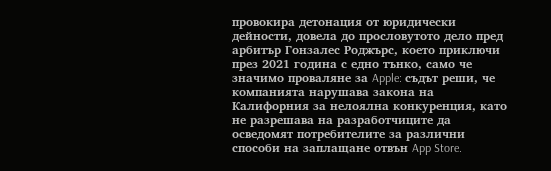провокира детонация от юридически дейности, довела до прословутото дело пред арбитър Гонзалес Роджърс, което приключи през 2021 година с едно тънко, само че значимо проваляне за Apple: съдът реши, че компанията нарушава закона на Калифорния за нелоялна конкуренция, като не разрешава на разработчиците да осведомят потребителите за различни способи на заплащане отвън App Store.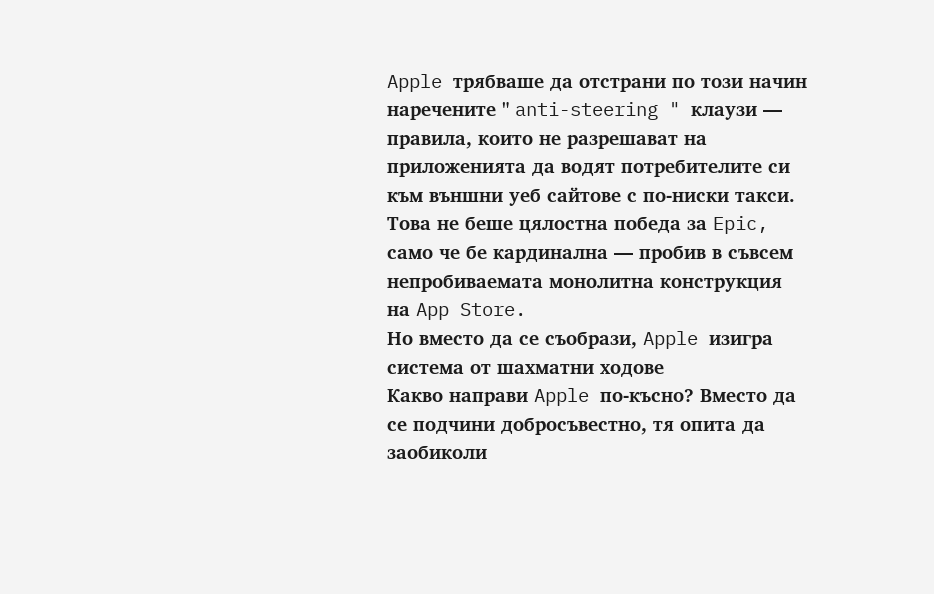Apple трябваше да отстрани по този начин наречените " anti-steering " клаузи — правила, които не разрешават на приложенията да водят потребителите си към външни уеб сайтове с по-ниски такси. Това не беше цялостна победа за Epic, само че бе кардинална — пробив в съвсем непробиваемата монолитна конструкция на App Store.
Но вместо да се съобрази, Apple изигра система от шахматни ходове
Какво направи Apple по-късно? Вместо да се подчини добросъвестно, тя опита да заобиколи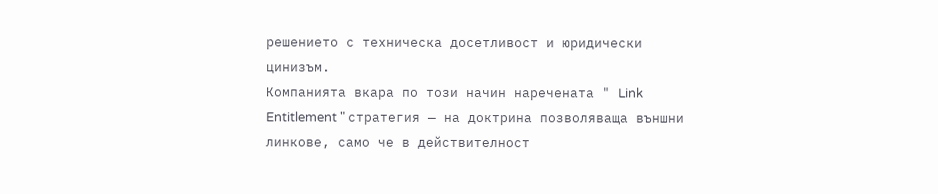решението с техническа досетливост и юридически цинизъм.
Компанията вкара по този начин наречената " Link Entitlement " стратегия — на доктрина позволяваща външни линкове, само че в действителност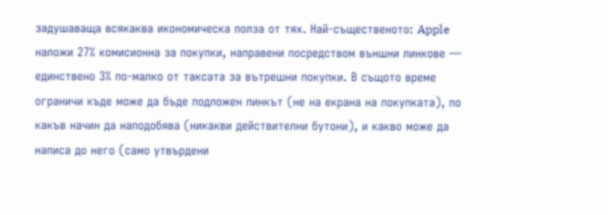задушаваща всякаква икономическа полза от тях. Най-същественото: Apple наложи 27% комисионна за покупки, направени посредством външни линкове — единствено 3% по-малко от таксата за вътрешни покупки. В същото време ограничи къде може да бъде подложен линкът (не на екрана на покупката), по какъв начин да наподобява (никакви действителни бутони), и какво може да написа до него (само утвърдени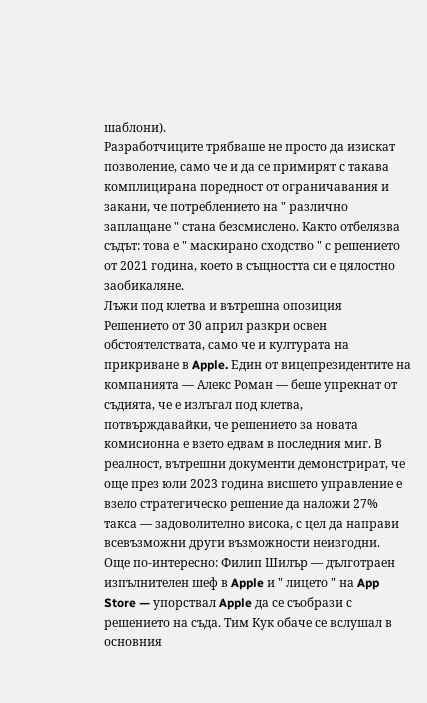шаблони).
Разработчиците трябваше не просто да изискат позволение, само че и да се примирят с такава комплицирана поредност от ограничавания и закани, че потреблението на " различно заплащане " стана безсмислено. Както отбелязва съдът: това е " маскирано сходство " с решението от 2021 година, което в същността си е цялостно заобикаляне.
Лъжи под клетва и вътрешна опозиция
Решението от 30 април разкри освен обстоятелствата, само че и културата на прикриване в Apple. Един от вицепрезидентите на компанията — Алекс Роман — беше упрекнат от съдията, че е излъгал под клетва, потвърждавайки, че решението за новата комисионна е взето едвам в последния миг. В реалност, вътрешни документи демонстрират, че още през юли 2023 година висшето управление е взело стратегическо решение да наложи 27% такса — задоволително висока, с цел да направи всевъзможни други възможности неизгодни.
Още по-интересно: Филип Шилър — дълготраен изпълнителен шеф в Apple и " лицето " на App Store — упорствал Apple да се съобрази с решението на съда. Тим Кук обаче се вслушал в основния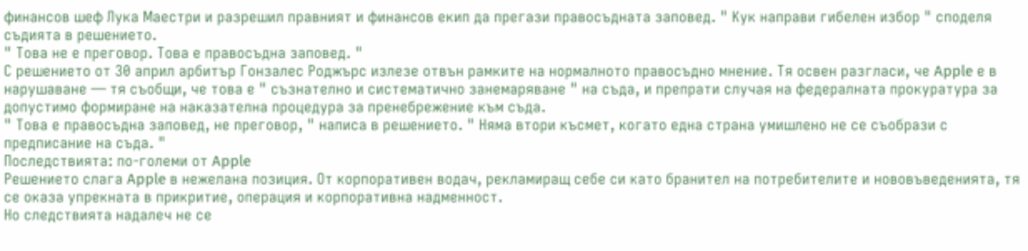финансов шеф Лука Маестри и разрешил правният и финансов екип да прегази правосъдната заповед. " Кук направи гибелен избор " споделя съдията в решението.
" Това не е преговор. Това е правосъдна заповед. "
С решението от 30 април арбитър Гонзалес Роджърс излезе отвън рамките на нормалното правосъдно мнение. Тя освен разгласи, че Apple е в нарушаване — тя съобщи, че това е " съзнателно и систематично занемаряване " на съда, и препрати случая на федералната прокуратура за допустимо формиране на наказателна процедура за пренебрежение към съда.
" Това е правосъдна заповед, не преговор, " написа в решението. " Няма втори късмет, когато една страна умишлено не се съобрази с предписание на съда. "
Последствията: по-големи от Apple
Решението слага Apple в нежелана позиция. От корпоративен водач, рекламиращ себе си като бранител на потребителите и нововъведенията, тя се оказа упрекната в прикритие, операция и корпоративна надменност.
Но следствията надалеч не се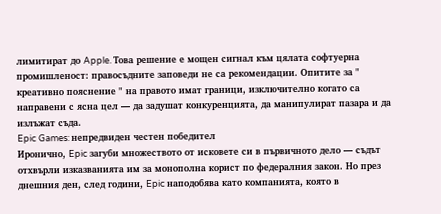лимитират до Apple. Това решение е мощен сигнал към цялата софтуерна промишленост: правосъдните заповеди не са рекомендации. Опитите за " креативно пояснение " на правото имат граници, изключително когато са направени с ясна цел — да задушат конкуренцията, да манипулират пазара и да излъжат съда.
Epic Games: непредвиден честен победител
Иронично, Epic загуби множеството от исковете си в първичното дело — съдът отхвърли изказванията им за монополна корист по федералния закон. Но през днешния ден, след години, Epic наподобява като компанията, която в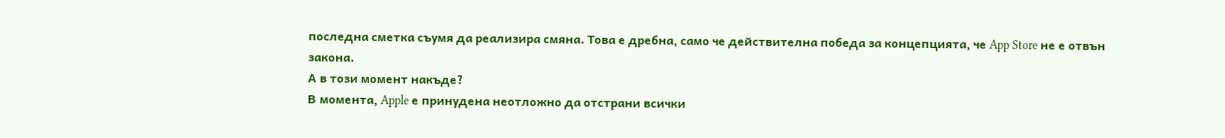последна сметка съумя да реализира смяна. Това е дребна, само че действителна победа за концепцията, че App Store не е отвън закона.
А в този момент накъде?
В момента, Apple е принудена неотложно да отстрани всички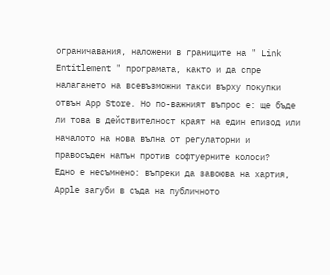ограничавания, наложени в границите на " Link Entitlement " програмата, както и да спре налагането на всевъзможни такси върху покупки отвън App Store. Но по-важният въпрос е: ще бъде ли това в действителност краят на един епизод или началото на нова вълна от регулаторни и правосъден напън против софтуерните колоси?
Едно е несъмнено: въпреки да завоюва на хартия, Apple загуби в съда на публичното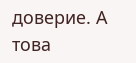доверие. А това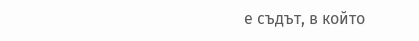е съдът, в който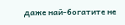даже най-богатите не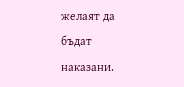желаят да бъдат наказани.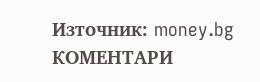Източник: money.bg
КОМЕНТАРИ